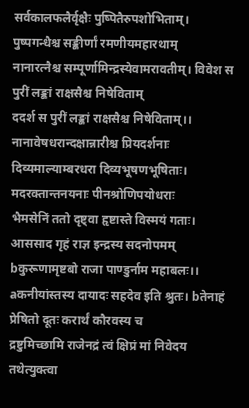सर्वकालफलैर्वृक्षैः पुष्पितैरुपशोभिताम्। पुष्पगन्धैश्च सङ्कीर्णां रमणीयमहारथाम्
नानारत्नैश्च सम्पूर्णामिन्द्रस्येवामरावतीम्। विवेश स पुरीं लङ्कां राक्षसैश्च निषेविताम्
ददर्श स पुरीं लङ्कां राक्षसैश्च निषेविताम्।। नानावेषधरान्दक्षान्नारीश्च प्रियदर्शनाः
दिव्यमाल्याम्बरधरा दिव्यभूषणभूषिताः। मदरक्तान्तनयनाः पीनश्रोणिपयोधराः
भैमसेनिं ततो दृष्ट्वा हृष्टास्ते विस्मयं गताः। आससाद गृहं राज्ञ इन्द्रस्य सदनोपमम्
bकुरूणामृष्टबो राजा पाण्डुर्नाम महाबलः।। aकनीयांस्तस्य दायादः सहदेव इति श्रुतः। bतेनाहं प्रेषितो दूतः करार्थं कौरवस्य च
द्रष्टुमिच्छामि राजेनद्रं त्वं क्षिप्रं मां निवेदय
तथेत्युक्त्वा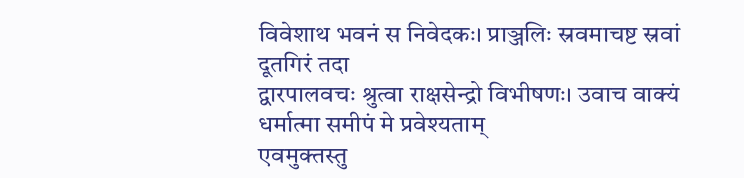विवेशाथ भवनं स निवेदकः। प्राञ्जलिः स्रवमाचष्ट स्रवां दूतगिरं तदा
द्वारपालवचः श्रुत्वा राक्षसेन्द्रो विभीषणः। उवाच वाक्यं धर्मात्मा समीपं मे प्रवेश्यताम्
एवमुक्तस्तु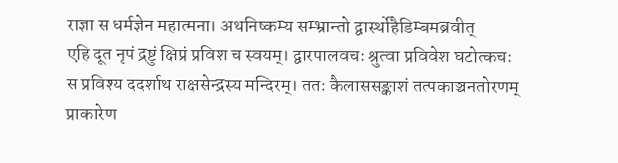राज्ञा स धर्मज्ञेन महात्मना। अथनिष्कम्य सम्भ्रान्तो द्वार्स्थोहैडिम्बमब्रवीत्
एहि दूत नृपं द्रष्टुं क्षिप्रं प्रविश च स्वयम्। द्वारपालवचः श्रुत्वा प्रविवेश घटोत्कचः
स प्रविश्य ददर्शाथ राक्षसेन्द्रस्य मन्दिरम्। ततः कैलाससङ्काशं तत्पकाञ्चनतोरणम्
प्राकारेण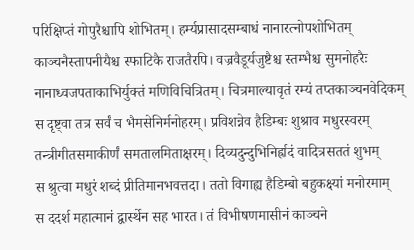परिक्षिप्तं गोपुरैश्चापि शोभितम्। हर्म्यप्रासादसम्बाधं नानारत्नोपशोभितम्
काञ्चनैस्तापनीयैश्च स्फाटिकै राजतैरपि। वज्रवैडूर्यजुष्टैश्च स्तम्भैश्च सुमनोहरैः
नानाध्वजपताकाभिर्युक्तं मणिविचित्रितम्। चित्रमाल्यावृतं रम्यं तप्तकाञ्चनवेदिकम्
स दृष्ट्वा तत्र सर्वं च भैमसेनिर्मनोहरम्। प्रविशन्नेव हैडिम्बः शुश्राव मधुरस्वरम्
तन्त्रीगीतसमाकीर्णं समतालमिताक्षरम्। दिव्यदुन्दुभिनिर्ह्रादं वादित्रसततं शुभम्
स श्रुत्वा मधुरं शब्दं प्रीतिमानभवत्तदा। ततो विगाह्य हैडिम्बो बहुकक्ष्यां मनोरमाम्
स ददर्श महात्मानं द्वार्स्थेन सह भारत। तं विभीषणमासीनं काञ्चने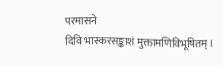परमासने
दिवि भास्करसङ्काशं मुक्तामणिविभूषितम्।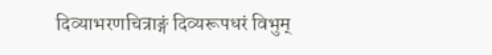दिव्याभरणचित्राङ्गं दिव्यरूपधरं विभुम्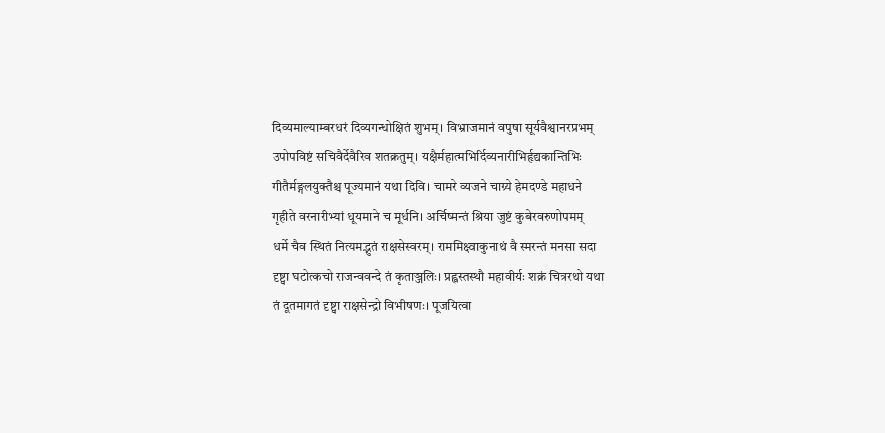दिव्यमाल्याम्बरधरं दिव्यगन्धोक्षितं शुभम्। विभ्राजमानं वपुषा सूर्यवैश्वानरप्रभम्
उपोपविष्टं सचिवैर्देवैरिव शतक्रतुम्। यक्षैर्महात्मभिर्दिव्यनारीभिर्हृद्यकान्तिभिः
गीतैर्मङ्गलयुक्तैश्च पूज्यमानं यथा दिवि। चामरे व्यजने चाग्र्ये हेमदण्डे महाधने
गृहीते वरनारीभ्यां धूयमाने च मूर्धनि। अर्चिष्मन्तं श्रिया जुष्टं कुबेरवरुणोपमम्
धर्मे चैव स्थितं नित्यमद्भुतं राक्षसेस्वरम्। राममिक्ष्वाकुनाथं वै स्मरन्तं मनसा सदा
दृष्ट्वा घटोत्कचो राजन्ववन्दे तं कृताञ्जलिः। प्रह्वस्तस्थौ महावीर्यः शक्रं चित्ररथो यथा
तं दूतमागतं दृष्ट्वा राक्षसेन्द्रो विभीषणः। पूजयित्वा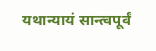यथान्यायं सान्त्वपूर्वं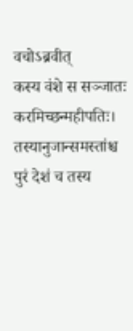वचोऽब्रवीत्
कस्य वंशे स सञ्जातः करमिच्छन्महीपतिः। तस्यानुजान्समस्तांश्च पुरं देशं च तस्य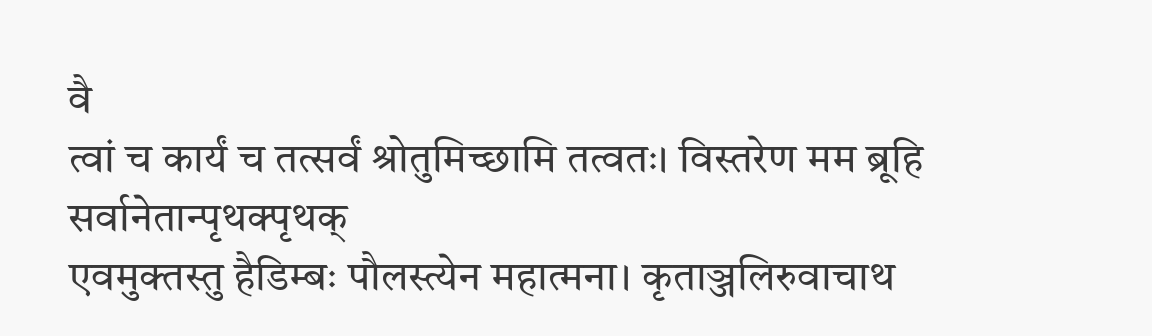वै
त्वां च कार्यं च तत्सर्वं श्रोतुमिच्छामि तत्वतः। विस्तरेण मम ब्रूहि सर्वानेतान्पृथक्पृथक्
एवमुक्तस्तु हैडिम्बः पौलस्त्येन महात्मना। कृताञ्जलिरुवाचाथ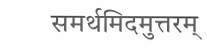समर्थमिदमुत्तरम्